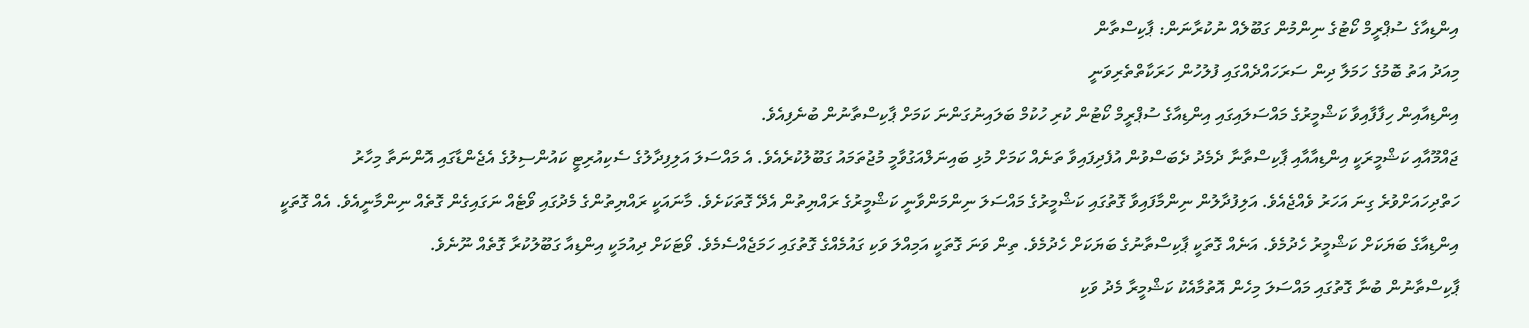އިންޑިއާގެ ސުޕްރީމް ކޯޓުގެ ނިންމުން ގަބޫލެއް ނުކުރާނަން: ޕާކިސްތާން
މިއަދު އަތު ބޮމުގެ ހަމަލާ ދިން ސަރަހައްދެއްގައި ފުލުހުން ހަރަކާތްތެރިވަނީ
އިންޑިއާއިން ހިފާފާއިވާ ކަޝްމީރުގެ މައްސަލައިގައި އިންޑިއާގެ ސުޕްރީމް ކޯޓުން ކުރި ހުކުމް ބަލައިނުގަންނަ ކަމަށް ޕާކިސްތާނުން ބުނެފިއެވެ.
ޖައްމޫއާއި ކަޝްމީރަކީ އިންޑިއާއާއި ޕާކިސްތާނާ ދެމެދު ދެބަސްވުން އުފެދިފައިވާ ތަނެއް ކަމަށް މުޅި ބައިނަލްއަގުވާމީ މުޖުތަމައު ގަބޫލުކުރެއެވެ. އެ މައްސަލަ އަލިފިދާލުގެ ސެކިއުރިޓީ ކައުންސިލުގެ އެޖެންޑާގައި އޮންނަތާ މިހާރު ހަތްދިހައަށްވުރެ ގިނަ އަހަރު ވެއްޖެއެވެ. އަލިފުދާލުން ނިންމާފައިވާ ގޮތުގައި ކަޝްމީރުގެ މައްސަލަ ނިންމަންވާނީ ކަޝްމީރުގެ ރައްޔިތުން އެދޭ ގޮތަކަށެވެ. މާނައަކީ ރައްޔިތުންގެ މެދުގައި ވޯޓެއް ނަގައިގެން ގޮތެއް ނިންމާނީއެވެ. އެއް ގޮތަކީ އިންޑިއާގެ ބަޔަކަށް ކަޝްމީރު ހެދުމެވެ. އަނެއް ގޮތަކީ ޕާކިސްތާނުގެ ބަޔަކަށް ހެދުމެވެ. ތިން ވަނަ ގޮތަކީ އަމިއްލަ ވަކި ގައުމެއްގެ ގޮތުގައި ހަމަޖެއްސެމެވެ. ވޯޓަކަށް ދިއުމަކީ އިންޑިއާ ގަބޫލުކުރާ ގޮތެއް ނޫނެވެ.
ޕާކިސްތާނުން ބުނާ ގޮތުގައި މައްސަލަ މިހެން އޮތުމާއެކު ކަޝްމީރާ މެދު ވަކި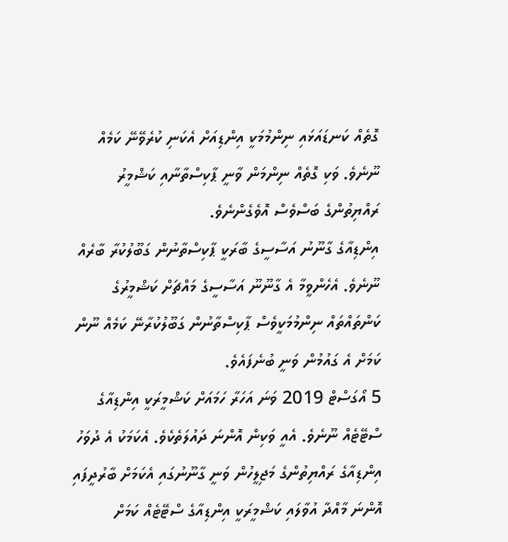ގޮތެއް ކަނޑައަޅައި ނިންމުމަކީ އިންޑިއަށް އެކަނި ކުރެވޭނޭ ކަމެއް ނޫނެވެ. ވަކި ގޮތެއް ނިންމަން ވާނީ ޕާކިސްތާނާއި ކަޝްމީރު ރައްޔިތުންގެ ބަސްވެސް އޮވެގެންނެވެ.
އިންޑިއާގެ ގާނޫނު އަސާސީގެ ބާރަކީ ޕާކިސްތާނުން ގަބޫލުކުރާ ބާރެއް ނޫނެވެ. އެހެންވީމާ އެ ގާނޫނޫ އަސާސީގެ މައްޗަށް ކަޝްމީރުގެ ކަންތައްތައް ނިންމުމަކީވެސް ޕާކިސްތާނުން ގަބޫލުކުރާނޭ ކަމެއް ނޫން ކަމަށް އެ ގައުމުން ވަނީ ބުނެފައެވެ.
5 އޯގަސްޓް 2019 ވަނަ އަހަރާ ހަމައަށް ކަޝްމީރަކީ އިންޑިއާގެ ސްޓޭޓެއް ނޫނެވެ. އެއީ ވަކިން އޮންނަ ދައުލަތެކެވެ. އެކަމަކު އެ ދުވަހު އިންޑިއާގެ ރައްޔިތުންގެ މަޖިލީހުން ވަނީ ގާނޫނުގައި އެކަމަށް ބާރުދީފައި އޮންނަ މާއްދާ އުވާލައި ކަޝްމީރަކީ އިންޑިއާގެ ސްޓޭޓެއް ކަމަށް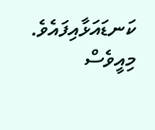ކަނޑައަޅާއިފައެވެ. މިއީވެސް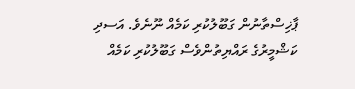ޕާޚިސްތާނުން ގަބޫލުކުރި ކަމެއް ނޫނެވެ. އަސދި ކަޝްމީރުގެ ރައްޔިތުންވެސް ގަބޫލުކުރި ކަމެއް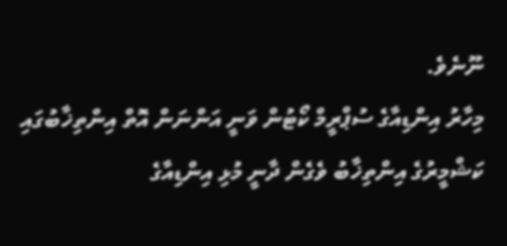ނޫނެވެ.
މިހާރު އިންޑިއާގެ ސުޕްރީމް ކޯޓުން ވަނީ އަންނަން އޮތް އިންތިޚާބުގައި ކަޝްމީރުގެ އިންތިޚާބު ވެގެން ދާނީ މުޅި އިންޑިއާގެ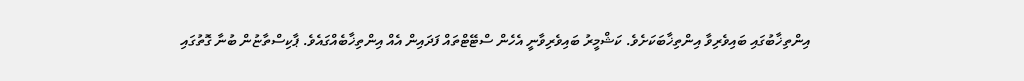އިންތިޚާބުގައި ބައިވެރިވާ އިންތިޚާބަކަށެވެ. ކަޝްމީރު ބައިވެރިވާނީ އެހެން ސްޓޭޓްތައް ފަދައިން އެއް އިންތިޚާބެއްގައެވެ. ޕާކިސްތާޏުން ބުނާ ގޮތުގައި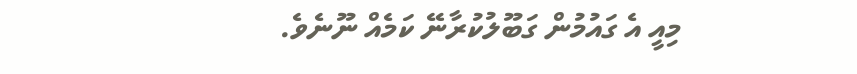މިއީ އެ ގައުމުން ގަބޫލުކުރާނޭ ކަމެއް ނޫނެވެ.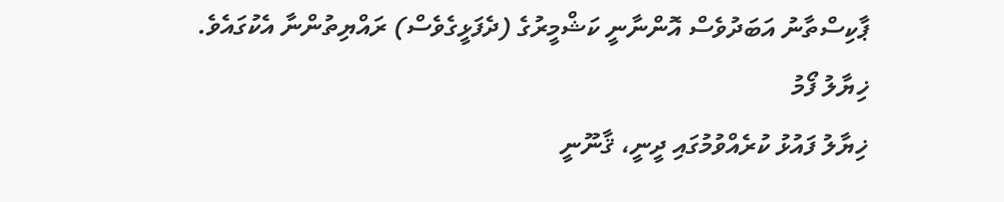ޕާކިސްތާނު އަބަދުވެސް އޮންނާނީ ކަޝްމީރުގެ (ދެފަޅީގެވެސް) ރައްޔިތުންނާ އެކުގައެވެ.
ޚިޔާލު ފޯމު
ޚިޔާލު ފައުޅު ކުރެއްވުމުގައި ދީނީ، ޤާނޫނީ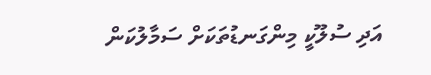އަދި ސުލޫކީ މިންގަނޑުތަކަށް ސަމާލުކަން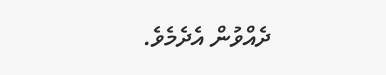ދެއްވުން އެދެމެވެ.